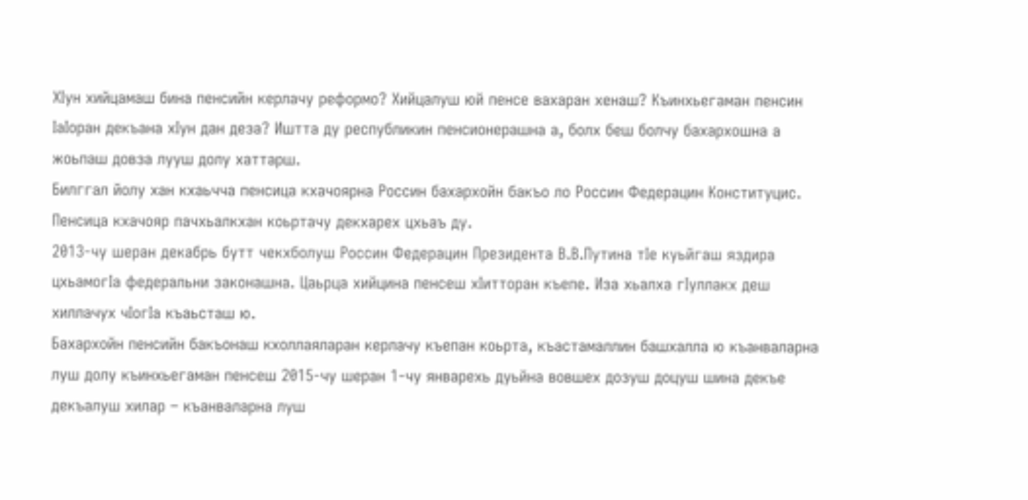ХIун хийцамаш бина пенсийн керлачу реформо? Хийцалуш юй пенсе вахаран хенаш? Къинхьегаман пенсин IаIоран декъана хIун дан деза? Иштта ду республикин пенсионерашна а, болх беш болчу бахархошна а жоьпаш довза лууш долу хаттарш.
Билггал йолу хан кхаьчча пенсица кхачоярна Россин бахархойн бакъо ло Россин Федерацин Конституцис. Пенсица кхачояр пачхьалкхан коьртачу декхарех цхьаъ ду.
2013-чу шеран декабрь бутт чекхболуш Россин Федерацин Президента В.В.Путина тIе куьйгаш яздира цхьамогIа федеральни законашна. Цаьрца хийцина пенсеш хIитторан къепе. Иза хьалха гIуллакх деш хиллачух чIогIа къаьсташ ю.
Бахархойн пенсийн бакъонаш кхоллаяларан керлачу къепан коьрта, къастамаллин башхалла ю къанваларна луш долу къинхьегаман пенсеш 2015-чу шеран 1-чу январехь дуьйна вовшех дозуш доцуш шина декъе декъалуш хилар – къанваларна луш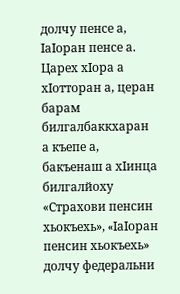долчу пенсе а, IаIоран пенсе а. Царех хIора а хIотторан а, церан барам билгалбаккхаран а къепе а, бакъенаш а хIинца билгалйоху «Страхови пенсин хьокъехь», «IаIоран пенсин хьокъехь» долчу федеральни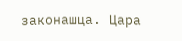законашца. Цара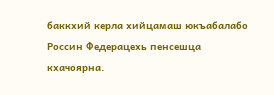баккхий керла хийцамаш юкъабалабо Россин Федерацехь пенсешца кхачоярна.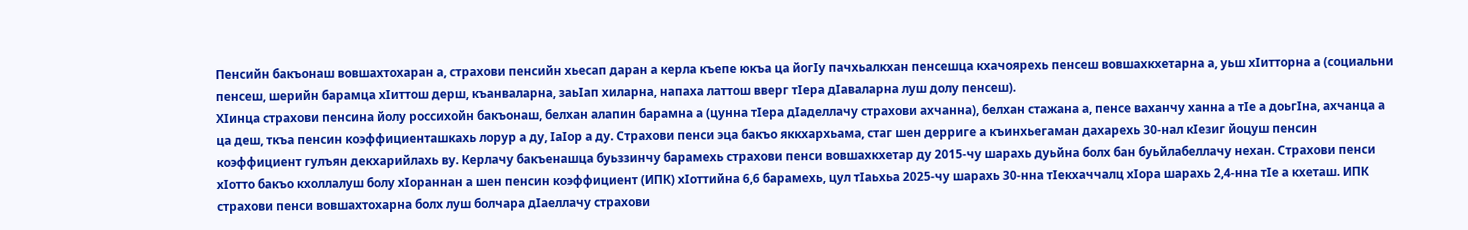Пенсийн бакъонаш вовшахтохаран а, страхови пенсийн хьесап даран а керла къепе юкъа ца йогIу пачхьалкхан пенсешца кхачоярехь пенсеш вовшахкхетарна а, уьш хIитторна а (социальни пенсеш, шерийн барамца хIиттош дерш, къанваларна, заьIап хиларна, напаха латтош вверг тIера дIаваларна луш долу пенсеш).
ХIинца страхови пенсина йолу россихойн бакъонаш, белхан алапин барамна а (цунна тIера дIаделлачу страхови ахчанна), белхан стажана а, пенсе ваханчу ханна а тIе а доьгIна, ахчанца а ца деш, ткъа пенсин коэффициенташкахь лорур а ду, IаIор а ду. Страхови пенси эца бакъо яккхархьама, стаг шен дерриге а къинхьегаман дахарехь 30-нал кIезиг йоцуш пенсин коэффициент гулъян декхарийлахь ву. Керлачу бакъенашца буьззинчу барамехь страхови пенси вовшахкхетар ду 2015-чу шарахь дуьйна болх бан буьйлабеллачу нехан. Страхови пенси хIотто бакъо кхоллалуш болу хIораннан а шен пенсин коэффициент (ИПК) хIоттийна 6,6 барамехь, цул тIаьхьа 2025-чу шарахь 30-нна тIекхаччалц хIора шарахь 2,4-нна тIе а кхеташ. ИПК страхови пенси вовшахтохарна болх луш болчара дIаеллачу страхови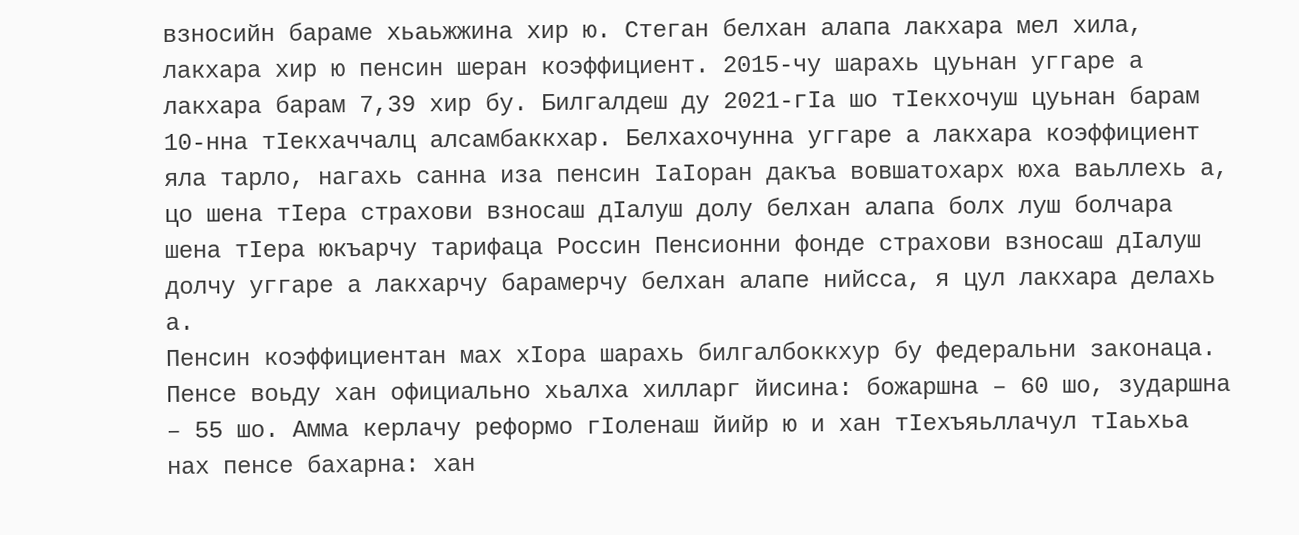взносийн бараме хьаьжжина хир ю. Стеган белхан алапа лакхара мел хила, лакхара хир ю пенсин шеран коэффициент. 2015-чу шарахь цуьнан уггаре а лакхара барам 7,39 хир бу. Билгалдеш ду 2021-гIа шо тIекхочуш цуьнан барам 10-нна тIекхаччалц алсамбаккхар. Белхахочунна уггаре а лакхара коэффициент яла тарло, нагахь санна иза пенсин IаIоран дакъа вовшатохарх юха ваьллехь а, цо шена тIера страхови взносаш дIалуш долу белхан алапа болх луш болчара шена тIера юкъарчу тарифаца Россин Пенсионни фонде страхови взносаш дIалуш долчу уггаре а лакхарчу барамерчу белхан алапе нийсса, я цул лакхара делахь а.
Пенсин коэффициентан мах хIора шарахь билгалбоккхур бу федеральни законаца. Пенсе воьду хан официально хьалха хилларг йисина: божаршна – 60 шо, зударшна – 55 шо. Амма керлачу реформо гIоленаш йийр ю и хан тIехъяьллачул тIаьхьа нах пенсе бахарна: хан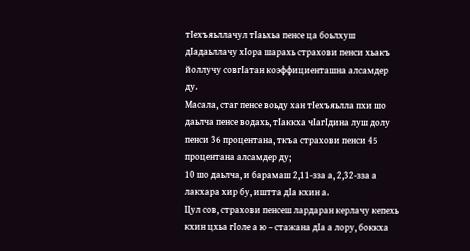тIехъяьллачул тIаьхьа пенсе ца боьлхуш дIадаьллачу хIора шарахь страхови пенси хьакъ йоллучу совгIатан коэффициенташна алсамдер ду.
Масала, стаг пенсе воьду хан тIехъяьлла пхи шо даьлча пенсе водахь, тIаккха чIагIдина луш долу пенси 36 процентана, ткъа страхови пенси 45 процентана алсамдер ду;
10 шо даьлча, и барамаш 2,11-зза а, 2,32-зза а лакхара хир бу, иштта дIа кхин а.
Цул сов, страхови пенсеш лардаран керлачу кепехь кхин цхьа гIоле а ю – стажана дIа а лору, боккха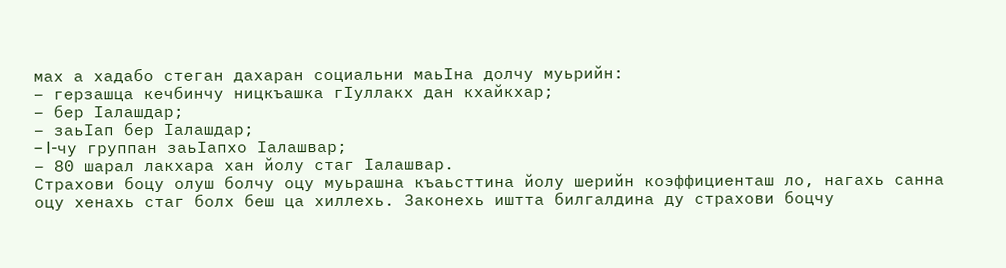мах а хадабо стеган дахаран социальни маьIна долчу муьрийн:
– герзашца кечбинчу ницкъашка гIуллакх дан кхайкхар;
– бер Iалашдар;
– заьIап бер Iалашдар;
– I-чу группан заьIапхо Iалашвар;
– 80 шарал лакхара хан йолу стаг Iалашвар.
Страхови боцу олуш болчу оцу муьрашна къаьсттина йолу шерийн коэффициенташ ло, нагахь санна оцу хенахь стаг болх беш ца хиллехь. Законехь иштта билгалдина ду страхови боцчу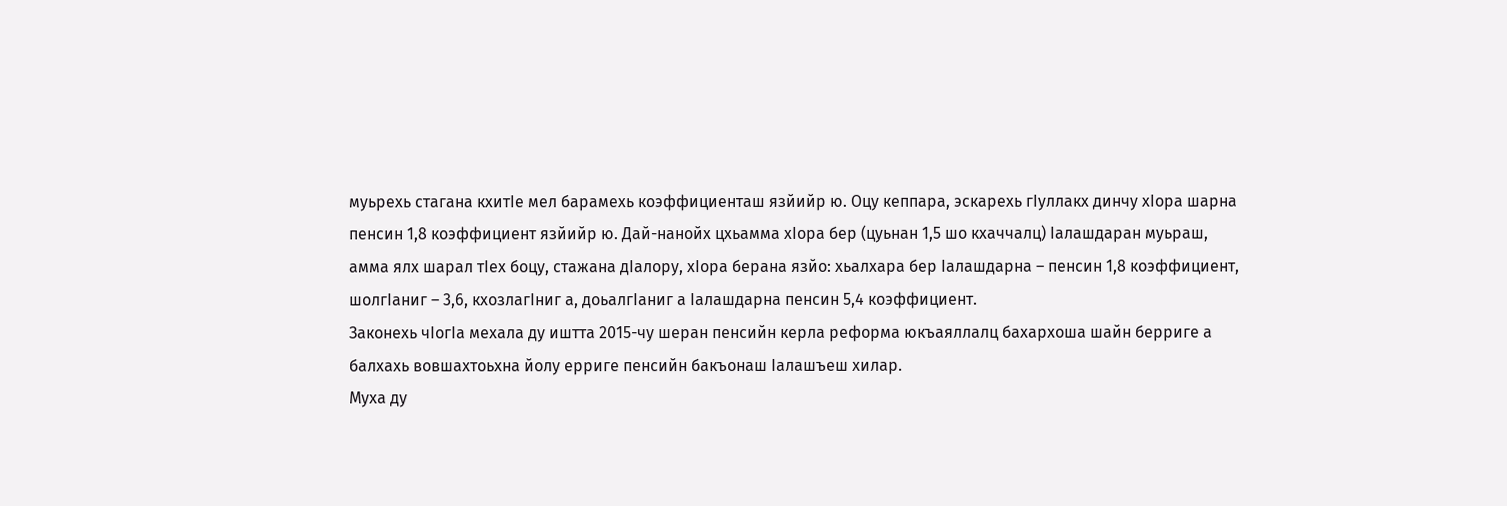муьрехь стагана кхитIе мел барамехь коэффициенташ язйийр ю. Оцу кеппара, эскарехь гIуллакх динчу хIора шарна пенсин 1,8 коэффициент язйийр ю. Дай-нанойх цхьамма хIора бер (цуьнан 1,5 шо кхаччалц) Iалашдаран муьраш, амма ялх шарал тIех боцу, стажана дIалору, хIора берана язйо: хьалхара бер Iалашдарна – пенсин 1,8 коэффициент, шолгIаниг – 3,6, кхозлагIниг а, доьалгIаниг а Iалашдарна пенсин 5,4 коэффициент.
Законехь чIогIа мехала ду иштта 2015-чу шеран пенсийн керла реформа юкъаяллалц бахархоша шайн берриге а балхахь вовшахтоьхна йолу ерриге пенсийн бакъонаш Iалашъеш хилар.
Муха ду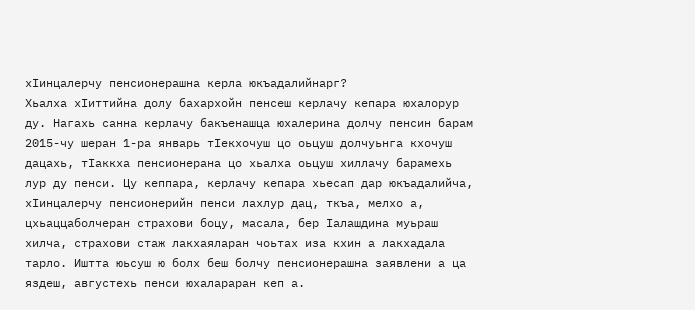хIинцалерчу пенсионерашна керла юкъадалийнарг?
Хьалха хIиттийна долу бахархойн пенсеш керлачу кепара юхалорур ду. Нагахь санна керлачу бакъенашца юхалерина долчу пенсин барам 2015-чу шеран 1-ра январь тIекхочуш цо оьцуш долчуьнга кхочуш дацахь, тIаккха пенсионерана цо хьалха оьцуш хиллачу барамехь лур ду пенси. Цу кеппара, керлачу кепара хьесап дар юкъадалийча, хIинцалерчу пенсионерийн пенси лахлур дац, ткъа, мелхо а, цхьаццаболчеран страхови боцу, масала, бер Iалашдина муьраш хилча, страхови стаж лакхаяларан чоьтах иза кхин а лакхадала тарло. Иштта юьсуш ю болх беш болчу пенсионерашна заявлени а ца яздеш, августехь пенси юхалараран кеп а.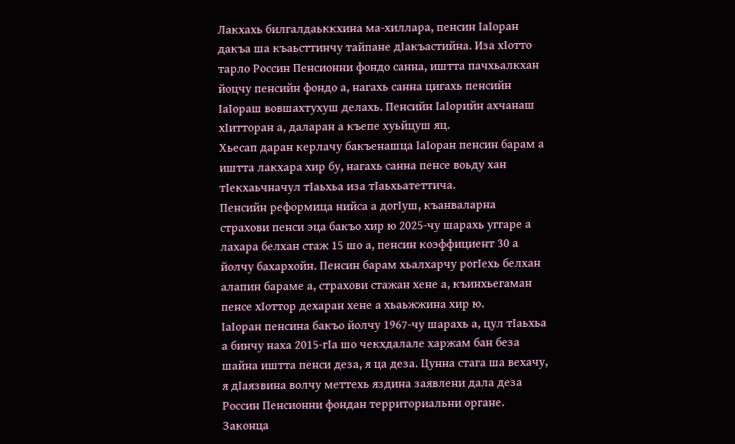Лакхахь билгалдаьккхина ма-хиллара, пенсин IаIоран дакъа ша къаьсттинчу тайпане дIакъастийна. Иза хIотто тарло Россин Пенсионни фондо санна, иштта пачхьалкхан йоцчу пенсийн фондо а, нагахь санна цигахь пенсийн IаIораш вовшахтухуш делахь. Пенсийн IаIорийн ахчанаш хIитторан а, даларан а къепе хуьйцуш яц.
Хьесап даран керлачу бакъенашца IаIоран пенсин барам а иштта лакхара хир бу, нагахь санна пенсе воьду хан тIекхаьчначул тIаьхьа иза тIаьхьатеттича.
Пенсийн реформица нийса а догIуш, къанваларна страхови пенси эца бакъо хир ю 2025-чу шарахь уггаре а лахара белхан стаж 15 шо а, пенсин коэффициент 30 а йолчу бахархойн. Пенсин барам хьалхарчу рогIехь белхан алапин бараме а, страхови стажан хене а, къинхьегаман пенсе хIоттор дехаран хене а хьаьжжина хир ю.
IаIоран пенсина бакъо йолчу 1967-чу шарахь а, цул тIаьхьа а бинчу наха 2015-гIа шо чекхдалале харжам бан беза шайна иштта пенси деза, я ца деза. Цунна стага ша вехачу, я дIаязвина волчу меттехь яздина заявлени дала деза Россин Пенсионни фондан территориальни органе.
Законца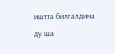иштта билгалдина ду ша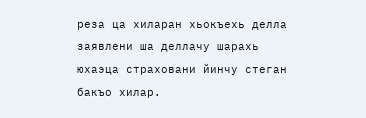реза ца хиларан хьокъехь делла заявлени ша деллачу шарахь юхаэца страховани йинчу стеган бакъо хилар.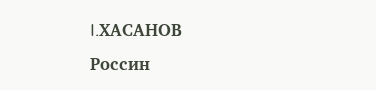I.ХАСАНОВ
Россин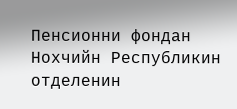Пенсионни фондан Нохчийн Республикин отделенин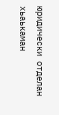юридически отделан хьаькаман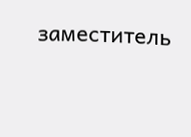заместитель